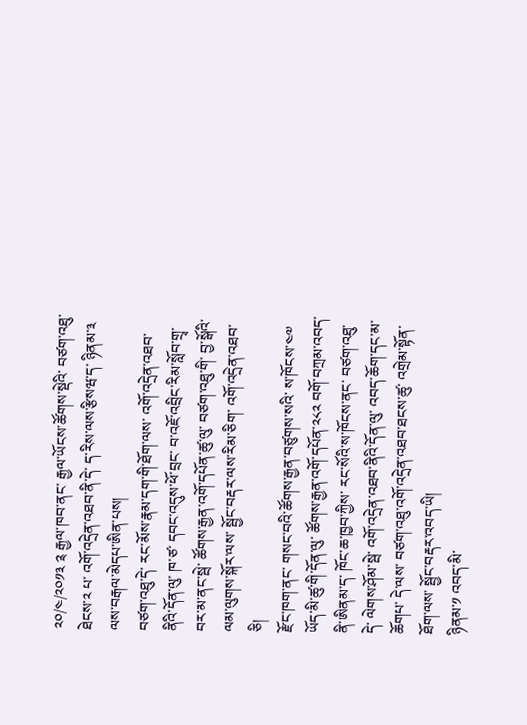༢༠/༤/༢༠༡༣ ༉ རྒྱལ་ཁབ་ནང་ རྒྱལ་ཡོངས་ཚོགས་སྡེའི་ བཙག་འཐུ་ཐེངས་༢ པ་ འགོ་འདྲེན་འཐབ་ནི་དེ་ ད་རིས་ལས་རྩིསཝ་ད་ ཉིནམ་༣ ལས་བརྒལ་མེདཔ་ཨིན་པས།
བཙག་འཐུ་དེ་ རང་མོས་རྣམ་དག་གི་ཐོག་ལས་ འགོ་འདྲེན་འཐབ་ནིའི་དོན་ལུ་ ཁ་ཙ་ དབང་འདུས་ཕོ་བྲང་ བ་འཇོ་འབྲིང་རིམ་སློབ་གྲྭ་བར་མ་ནང་སྦེ་ ཚོགས་རྒྱན་འགོ་དཔོན་ཚུ་ལུ་ བཙག་འཐུ་གི་ བྱ་སྒོའི་ལམ་ལུགས་སྐོར་ལས་ སྦྱོང་བརྡར་ལས་རིམ་ཅིག་ འགོ་འདྲེན་འཐབ་ཅི།
རྫོང་ཁག་ནང་ གསང་བའི་ཚོགས་རྒྱན་བཙུགས་སའི་ ས་ཁོངས་༤༧ ཡོད་མི་ཚུ་གི་དོན་ལུ་ ཚོགས་རྒྱན་འགོ་དཔོན་༢༨༢ བགོ་བཀྲམ་འབད་ནི་ཨིནམ་ད་ ཁོང་ཆ་ཁྱབ་ཀྱིས་ རང་སོའི་ས་ཁོངས་ནང་ བཙག་འཐུ་དེ་ ལེགས་ཤོམ་སྦེ་ འགོ་འདྲེན་འཐབ་ནིའི་དོན་ལུ་ འབད་ཆོག་དང་མ་ཆོགཔ་ དེ་ལས་ བཙག་འཐུ་འགོ་འདྲེན་འཐབ་ཐངས་ཚུ་ འགྲེམ་སྟོན་ཐོག་ལས་ སྦྱོང་བརྡར་འབད་ཡི།
ཉིནམ་༡ འབད་མི་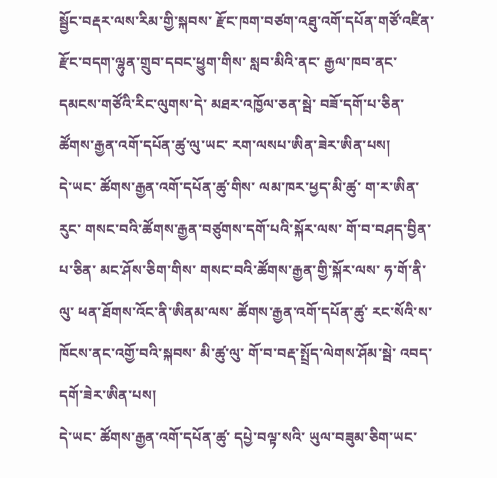སྦྱོང་བརྡར་ལས་རིམ་གྱི་སྐབས་ རྫོང་ཁག་བཙག་འཐུ་འགོ་དཔོན་གཙོ་འཛིན་ རྫོང་བདག་ལྷུན་གྲུབ་དབང་ཕྱུག་གིས་ སླབ་མིའི་ནང་ རྒྱལ་ཁབ་ནང་ དམངས་གཙོའི་རིང་ལུགས་དེ་ མཐར་འཁྱོལ་ཅན་སྦེ་ བཟོ་དགོ་པ་ཅིན་ ཚོགས་རྒྱན་འགོ་དཔོན་ཚུ་ལུ་ཡང་ རག་ལསཔ་ཨིན་ཟེར་ཨིན་པས།
དེ་ཡང་ ཚོགས་རྒྱན་འགོ་དཔོན་ཚུ་གིས་ ལམ་ཁར་ཕྱད་མི་ཚུ་ ག་ར་ཨིན་རུང་ གསང་བའི་ཚོགས་རྒྱན་བཙུགས་དགོ་པའི་སྐོར་ལས་ གོ་བ་བཤད་བྱིན་པ་ཅིན་ མང་ཤོས་ཅིག་གིས་ གསང་བའི་ཚོགས་རྒྱན་གྱི་སྐོར་ལས་ ཧ་གོ་ནི་ལུ་ ཕན་ཐོགས་འོང་ནི་ཨིནམ་ལས་ ཚོགས་རྒྱན་འགོ་དཔོན་ཚུ་ རང་སོའི་ས་ཁོངས་ནང་འགྱོ་བའི་སྐབས་ མི་ཚུ་ལུ་ གོ་བ་བརྡ་སྤྲོད་ལེགས་ཤོམ་སྦེ་ འབད་དགོ་ཟེར་ཨིན་པས།
དེ་ཡང་ ཚོགས་རྒྱན་འགོ་དཔོན་ཚུ་ དཔྱེ་བལྟ་སའི་ ཡུལ་བཟུམ་ཅིག་ཡང་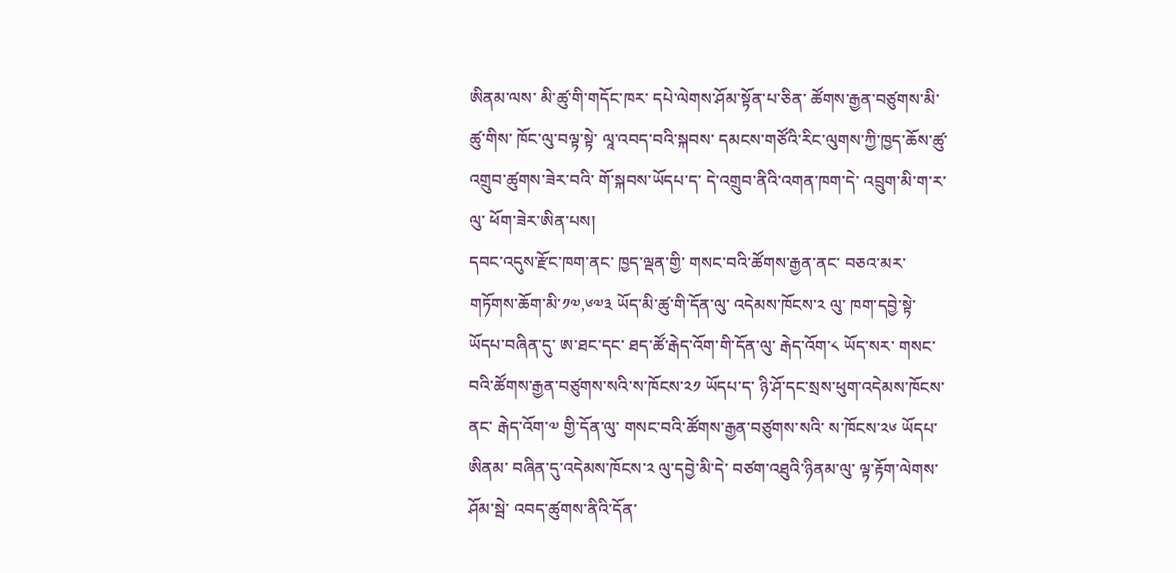ཨིནམ་ལས་ མི་ཚུ་གི་གདོང་ཁར་ དཔེ་ལེགས་ཤོམ་སྟོན་པ་ཅིན་ ཚོགས་རྒྱན་བཙུགས་མི་ཚུ་གིས་ ཁོང་ལུ་བལྟ་སྟེ་ ལཱ་འབད་བའི་སྐབས་ དམངས་གཙོའི་རིང་ལུགས་ཀྱི་ཁྱད་ཆོས་ཚུ་ འགྲུབ་ཚུགས་ཟེར་བའི་ གོ་སྐབས་ཡོདཔ་ད་ དེ་འགྲུབ་ནིའི་འགན་ཁག་དེ་ འབྲུག་མི་ག་ར་ལུ་ ཕོག་ཟེར་ཨིན་པས།
དབང་འདུས་རྫོང་ཁག་ནང་ ཁྱད་ལྡན་གྱི་ གསང་བའི་ཚོགས་རྒྱན་ནང་ བཅའ་མར་གཏོགས་ཆོག་མི་༡༧,༦༧༣ ཡོད་མི་ཚུ་གི་དོན་ལུ་ འདེམས་ཁོངས་༢ ལུ་ ཁག་དབྱེ་སྟེ་ཡོདཔ་བཞིན་དུ་ ཨ་ཐང་དང་ ཐད་ཚོ་རྒེད་འོག་གི་དོན་ལུ་ རྒེད་འོག་༨ ཡོད་སར་ གསང་བའི་ཚོགས་རྒྱན་བཙུགས་སའི་ས་ཁོངས་༢༡ ཡོདཔ་ད་ ཉི་ཤོ་དང་སྲས་ཕུག་འདེམས་ཁོངས་ནང་ རྒེད་འོག་༧ གྱི་དོན་ལུ་ གསང་བའི་ཚོགས་རྒྱན་བཙུགས་སའི་ ས་ཁོངས་༢༦ ཡོདཔ་ཨིནམ་ བཞིན་དུ་འདེམས་ཁོངས་༢ ལུ་དབྱེ་མི་དེ་ བཙག་འཐུའི་ཉིནམ་ལུ་ ལྟ་རྟོག་ལེགས་ཤོམ་སྦེ་ འབད་ཚུགས་ནིའི་དོན་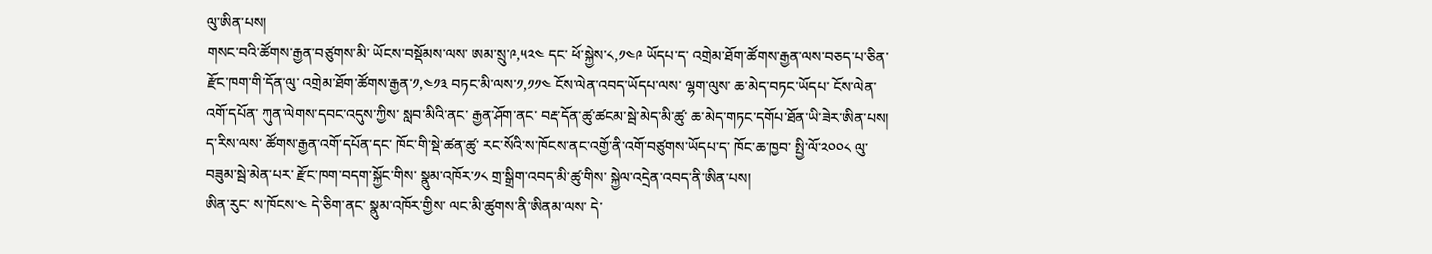ལུ་ཨིན་པས།
གསང་བའི་ཚོགས་རྒྱན་བཙུགས་མི་ ཡོངས་བསྡོམས་ལས་ ཨམ་སྲུ་༩,༥༢༤ དང་ ཕོ་སྐྱེས་༨,༡༤༩ ཡོདཔ་ད་ འགྲེམ་ཐོག་ཚོགས་རྒྱན་ལས་བཅད་པ་ཅིན་ རྫོང་ཁག་གི་དོན་ལུ་ འགྲེམ་ཐོག་ཚོགས་རྒྱན་༡,༤༡༣ བཏང་མི་ལས་༡,༡༡༤ ངོས་ལེན་འབད་ཡོདཔ་ལས་ ལྷག་ལུས་ ཆ་མེད་བཏང་ཡོདཔ་ ངོས་ལེན་འགོ་དཔོན་ ཀུན་ལེགས་དབང་འདུས་ཀྱིས་ སླབ་མིའི་ནང་ རྒྱན་ཤོག་ནང་ བརྡ་དོན་ཚུ་ཚངམ་སྦེ་མེད་མི་ཚུ་ ཆ་མེད་གཏང་དགོཔ་ཐོན་ཡི་ཟེར་ཨིན་པས།
ད་རིས་ལས་ ཚོགས་རྒྱན་འགོ་དཔོན་དང་ ཁོང་གི་སྡེ་ཚན་ཚུ་ རང་སོའི་ས་ཁོངས་ནང་འགྱོ་ནི་འགོ་བཙུགས་ཡོདཔ་ད་ ཁོང་ཆ་ཁྱབ་ སྤྱི་ལོ་༢༠༠༨ ལུ་བཟུམ་སྦེ་མེན་པར་ རྫོང་ཁག་བདག་སྐྱོང་གིས་ སྣུམ་འཁོར་༡༨ གྲ་སྒྲིག་འབད་མི་ཚུ་གིས་ སྐྱེལ་འདྲེན་འབད་ནི་ཨིན་པས།
ཨིན་རུང་ ས་ཁོངས་༤ དེ་ཅིག་ནང་ སྣུམ་འཁོར་གྱིས་ ལང་མི་ཚུགས་ནི་ཨིནམ་ལས་ དེ་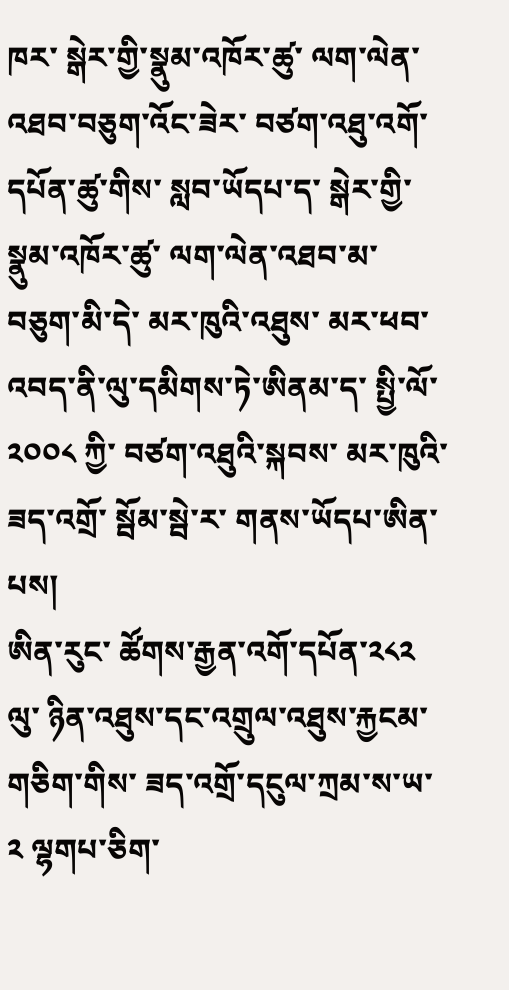ཁར་ སྒེར་གྱི་སྣུམ་འཁོར་ཚུ་ ལག་ལེན་འཐབ་བཅུག་འོང་ཟེར་ བཙག་འཐུ་འགོ་དཔོན་ཚུ་གིས་ སླབ་ཡོདཔ་ད་ སྒེར་གྱི་སྣུམ་འཁོར་ཚུ་ ལག་ལེན་འཐབ་མ་བཅུག་མི་དེ་ མར་ཁུའི་འཐུས་ མར་ཕབ་འབད་ནི་ལུ་དམིགས་ཏེ་ཨིནམ་ད་ སྤྱི་ལོ་༢༠༠༨ ཀྱི་ བཙག་འཐུའི་སྐབས་ མར་ཁུའི་ཟད་འགྲོ་ སྦོམ་སྦེ་ར་ གནས་ཡོདཔ་ཨིན་པས།
ཨིན་རུང་ ཚོགས་རྒྱན་འགོ་དཔོན་༢༨༢ ལུ་ ཉིན་འཐུས་དང་འགྲུལ་འཐུས་རྐྱངམ་གཅིག་གིས་ ཟད་འགྲོ་དངུལ་ཀྲམ་ས་ཡ་༢ ལྷགཔ་ཅིག་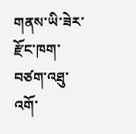གནས་ཡི་ཟེར་ རྫོང་ཁག་བཙག་འཐུ་འགོ་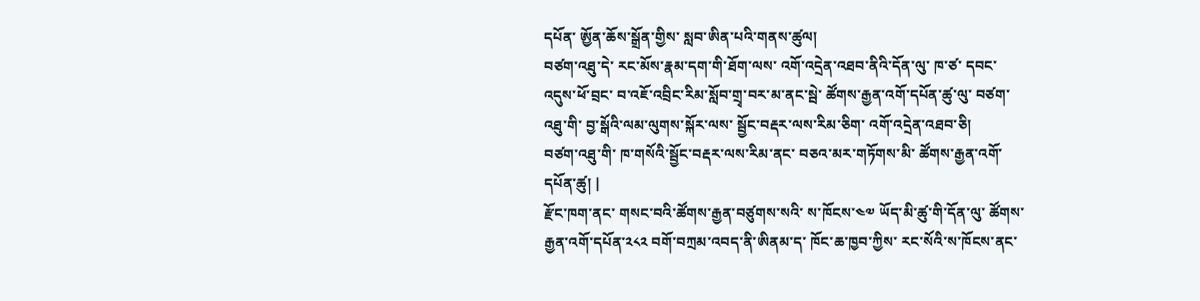དཔོན་ ཨྱོན་ཆོས་སྒྲོན་གྱིས་ སླབ་ཨིན་པའི་གནས་ཚུལ།
བཙག་འཐུ་དེ་ རང་མོས་རྣམ་དག་གི་ཐོག་ལས་ འགོ་འདྲེན་འཐབ་ནིའི་དོན་ལུ་ ཁ་ཙ་ དབང་འདུས་ཕོ་བྲང་ བ་འཇོ་འབྲིང་རིམ་སློབ་གྲྭ་བར་མ་ནང་སྦེ་ ཚོགས་རྒྱན་འགོ་དཔོན་ཚུ་ལུ་ བཙག་འཐུ་གི་ བྱ་སྒོའི་ལམ་ལུགས་སྐོར་ལས་ སྦྱོང་བརྡར་ལས་རིམ་ཅིག་ འགོ་འདྲེན་འཐབ་ཅི།
བཙག་འཐུ་གི་ ཁ་གསོའི་སྦྱོང་བརྡར་ལས་རིམ་ནང་ བཅའ་མར་གཏོགས་མི་ ཚོགས་རྒྱན་འགོ་དཔོན་ཚུ། |
རྫོང་ཁག་ནང་ གསང་བའི་ཚོགས་རྒྱན་བཙུགས་སའི་ ས་ཁོངས་༤༧ ཡོད་མི་ཚུ་གི་དོན་ལུ་ ཚོགས་རྒྱན་འགོ་དཔོན་༢༨༢ བགོ་བཀྲམ་འབད་ནི་ཨིནམ་ད་ ཁོང་ཆ་ཁྱབ་ཀྱིས་ རང་སོའི་ས་ཁོངས་ནང་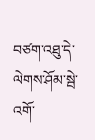བཙག་འཐུ་དེ་ ལེགས་ཤོམ་སྦེ་ འགོ་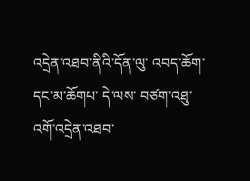འདྲེན་འཐབ་ནིའི་དོན་ལུ་ འབད་ཆོག་དང་མ་ཆོགཔ་ དེ་ལས་ བཙག་འཐུ་འགོ་འདྲེན་འཐབ་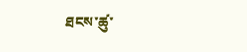ཐངས་ཚུ་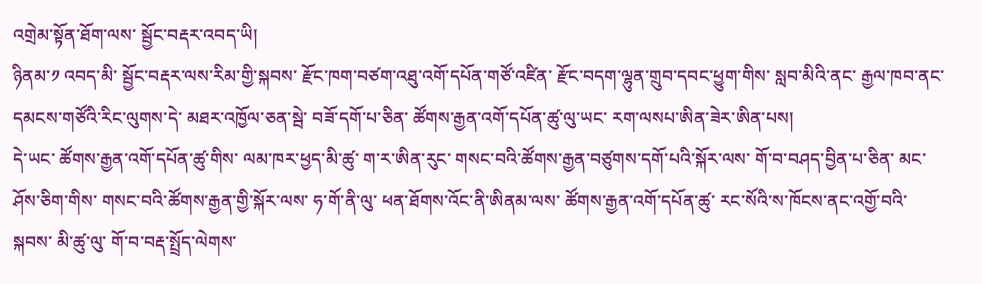འགྲེམ་སྟོན་ཐོག་ལས་ སྦྱོང་བརྡར་འབད་ཡི།
ཉིནམ་༡ འབད་མི་ སྦྱོང་བརྡར་ལས་རིམ་གྱི་སྐབས་ རྫོང་ཁག་བཙག་འཐུ་འགོ་དཔོན་གཙོ་འཛིན་ རྫོང་བདག་ལྷུན་གྲུབ་དབང་ཕྱུག་གིས་ སླབ་མིའི་ནང་ རྒྱལ་ཁབ་ནང་ དམངས་གཙོའི་རིང་ལུགས་དེ་ མཐར་འཁྱོལ་ཅན་སྦེ་ བཟོ་དགོ་པ་ཅིན་ ཚོགས་རྒྱན་འགོ་དཔོན་ཚུ་ལུ་ཡང་ རག་ལསཔ་ཨིན་ཟེར་ཨིན་པས།
དེ་ཡང་ ཚོགས་རྒྱན་འགོ་དཔོན་ཚུ་གིས་ ལམ་ཁར་ཕྱད་མི་ཚུ་ ག་ར་ཨིན་རུང་ གསང་བའི་ཚོགས་རྒྱན་བཙུགས་དགོ་པའི་སྐོར་ལས་ གོ་བ་བཤད་བྱིན་པ་ཅིན་ མང་ཤོས་ཅིག་གིས་ གསང་བའི་ཚོགས་རྒྱན་གྱི་སྐོར་ལས་ ཧ་གོ་ནི་ལུ་ ཕན་ཐོགས་འོང་ནི་ཨིནམ་ལས་ ཚོགས་རྒྱན་འགོ་དཔོན་ཚུ་ རང་སོའི་ས་ཁོངས་ནང་འགྱོ་བའི་སྐབས་ མི་ཚུ་ལུ་ གོ་བ་བརྡ་སྤྲོད་ལེགས་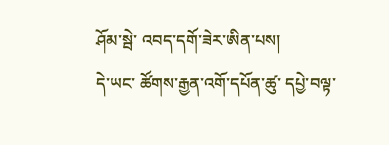ཤོམ་སྦེ་ འབད་དགོ་ཟེར་ཨིན་པས།
དེ་ཡང་ ཚོགས་རྒྱན་འགོ་དཔོན་ཚུ་ དཔྱེ་བལྟ་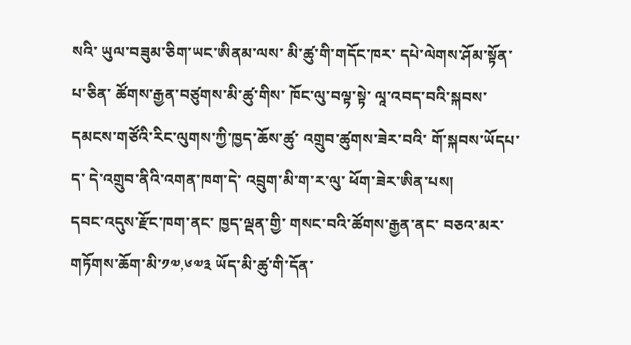སའི་ ཡུལ་བཟུམ་ཅིག་ཡང་ཨིནམ་ལས་ མི་ཚུ་གི་གདོང་ཁར་ དཔེ་ལེགས་ཤོམ་སྟོན་པ་ཅིན་ ཚོགས་རྒྱན་བཙུགས་མི་ཚུ་གིས་ ཁོང་ལུ་བལྟ་སྟེ་ ལཱ་འབད་བའི་སྐབས་ དམངས་གཙོའི་རིང་ལུགས་ཀྱི་ཁྱད་ཆོས་ཚུ་ འགྲུབ་ཚུགས་ཟེར་བའི་ གོ་སྐབས་ཡོདཔ་ད་ དེ་འགྲུབ་ནིའི་འགན་ཁག་དེ་ འབྲུག་མི་ག་ར་ལུ་ ཕོག་ཟེར་ཨིན་པས།
དབང་འདུས་རྫོང་ཁག་ནང་ ཁྱད་ལྡན་གྱི་ གསང་བའི་ཚོགས་རྒྱན་ནང་ བཅའ་མར་གཏོགས་ཆོག་མི་༡༧,༦༧༣ ཡོད་མི་ཚུ་གི་དོན་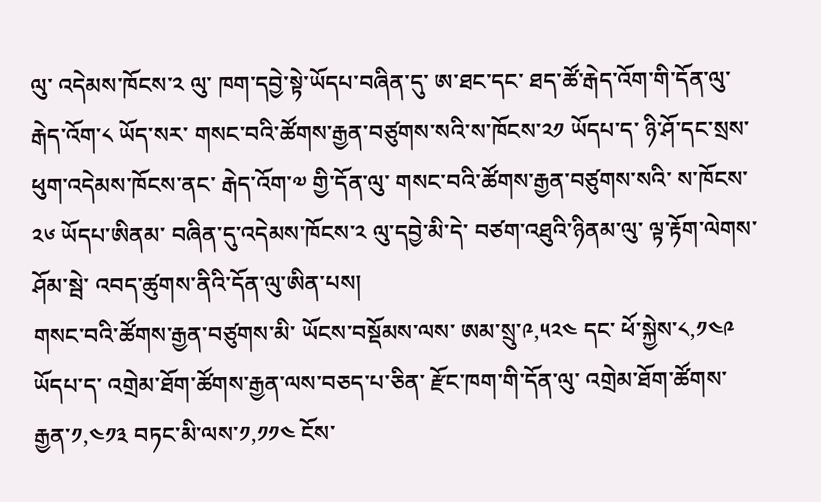ལུ་ འདེམས་ཁོངས་༢ ལུ་ ཁག་དབྱེ་སྟེ་ཡོདཔ་བཞིན་དུ་ ཨ་ཐང་དང་ ཐད་ཚོ་རྒེད་འོག་གི་དོན་ལུ་ རྒེད་འོག་༨ ཡོད་སར་ གསང་བའི་ཚོགས་རྒྱན་བཙུགས་སའི་ས་ཁོངས་༢༡ ཡོདཔ་ད་ ཉི་ཤོ་དང་སྲས་ཕུག་འདེམས་ཁོངས་ནང་ རྒེད་འོག་༧ གྱི་དོན་ལུ་ གསང་བའི་ཚོགས་རྒྱན་བཙུགས་སའི་ ས་ཁོངས་༢༦ ཡོདཔ་ཨིནམ་ བཞིན་དུ་འདེམས་ཁོངས་༢ ལུ་དབྱེ་མི་དེ་ བཙག་འཐུའི་ཉིནམ་ལུ་ ལྟ་རྟོག་ལེགས་ཤོམ་སྦེ་ འབད་ཚུགས་ནིའི་དོན་ལུ་ཨིན་པས།
གསང་བའི་ཚོགས་རྒྱན་བཙུགས་མི་ ཡོངས་བསྡོམས་ལས་ ཨམ་སྲུ་༩,༥༢༤ དང་ ཕོ་སྐྱེས་༨,༡༤༩ ཡོདཔ་ད་ འགྲེམ་ཐོག་ཚོགས་རྒྱན་ལས་བཅད་པ་ཅིན་ རྫོང་ཁག་གི་དོན་ལུ་ འགྲེམ་ཐོག་ཚོགས་རྒྱན་༡,༤༡༣ བཏང་མི་ལས་༡,༡༡༤ ངོས་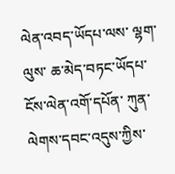ལེན་འབད་ཡོདཔ་ལས་ ལྷག་ལུས་ ཆ་མེད་བཏང་ཡོདཔ་ ངོས་ལེན་འགོ་དཔོན་ ཀུན་ལེགས་དབང་འདུས་ཀྱིས་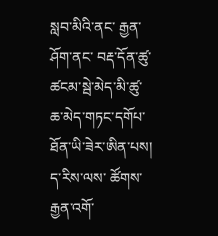སླབ་མིའི་ནང་ རྒྱན་ཤོག་ནང་ བརྡ་དོན་ཚུ་ཚངམ་སྦེ་མེད་མི་ཚུ་ ཆ་མེད་གཏང་དགོཔ་ཐོན་ཡི་ཟེར་ཨིན་པས།
ད་རིས་ལས་ ཚོགས་རྒྱན་འགོ་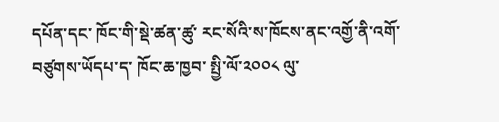དཔོན་དང་ ཁོང་གི་སྡེ་ཚན་ཚུ་ རང་སོའི་ས་ཁོངས་ནང་འགྱོ་ནི་འགོ་བཙུགས་ཡོདཔ་ད་ ཁོང་ཆ་ཁྱབ་ སྤྱི་ལོ་༢༠༠༨ ལུ་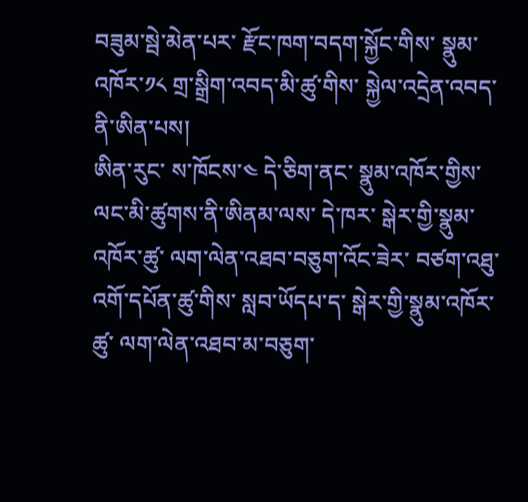བཟུམ་སྦེ་མེན་པར་ རྫོང་ཁག་བདག་སྐྱོང་གིས་ སྣུམ་འཁོར་༡༨ གྲ་སྒྲིག་འབད་མི་ཚུ་གིས་ སྐྱེལ་འདྲེན་འབད་ནི་ཨིན་པས།
ཨིན་རུང་ ས་ཁོངས་༤ དེ་ཅིག་ནང་ སྣུམ་འཁོར་གྱིས་ ལང་མི་ཚུགས་ནི་ཨིནམ་ལས་ དེ་ཁར་ སྒེར་གྱི་སྣུམ་འཁོར་ཚུ་ ལག་ལེན་འཐབ་བཅུག་འོང་ཟེར་ བཙག་འཐུ་འགོ་དཔོན་ཚུ་གིས་ སླབ་ཡོདཔ་ད་ སྒེར་གྱི་སྣུམ་འཁོར་ཚུ་ ལག་ལེན་འཐབ་མ་བཅུག་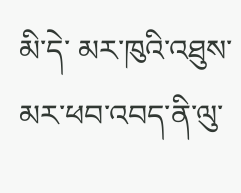མི་དེ་ མར་ཁུའི་འཐུས་ མར་ཕབ་འབད་ནི་ལུ་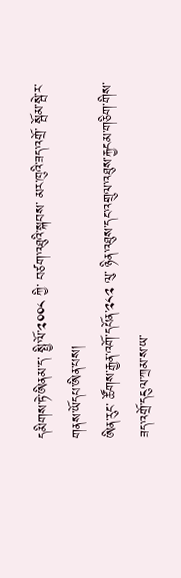དམིགས་ཏེ་ཨིནམ་ད་ སྤྱི་ལོ་༢༠༠༨ ཀྱི་ བཙག་འཐུའི་སྐབས་ མར་ཁུའི་ཟད་འགྲོ་ སྦོམ་སྦེ་ར་ གནས་ཡོདཔ་ཨིན་པས།
ཨིན་རུང་ ཚོགས་རྒྱན་འགོ་དཔོན་༢༨༢ ལུ་ ཉིན་འཐུས་དང་འགྲུལ་འཐུས་རྐྱངམ་གཅིག་གིས་ ཟད་འགྲོ་དངུལ་ཀྲམ་ས་ཡ་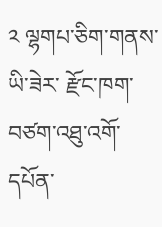༢ ལྷགཔ་ཅིག་གནས་ཡི་ཟེར་ རྫོང་ཁག་བཙག་འཐུ་འགོ་དཔོན་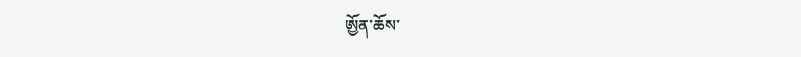ཨྱོན་ཆོས་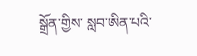སྒྲོན་གྱིས་ སླབ་ཨིན་པའི་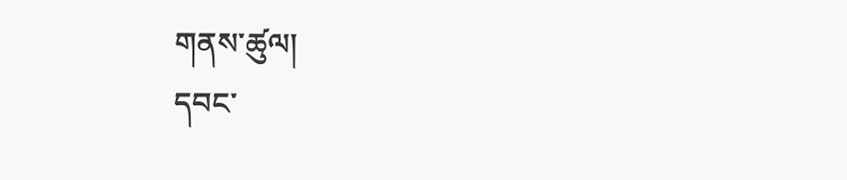གནས་ཚུལ།
དབང་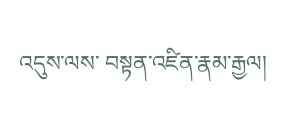འདུས་ལས་ བསྟན་འཛིན་རྣམ་རྒྱལ།